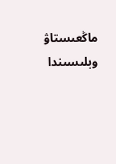ماڭعىستاۋ وبلىسىندا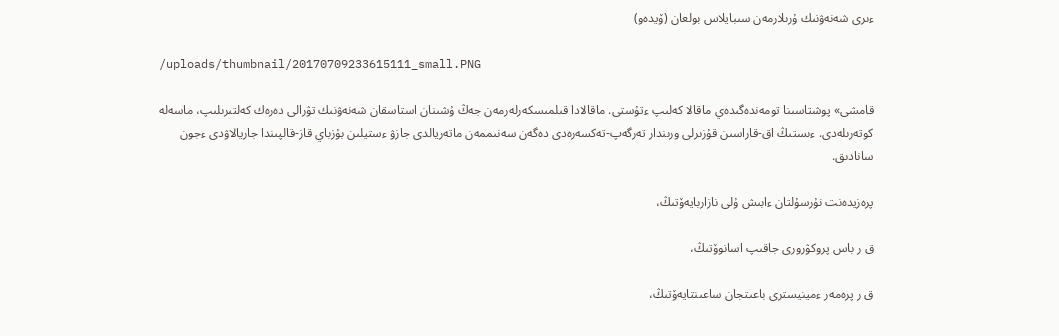ءىرى شەنەۋنىك ۇرىلارمەن سىبايلاس بولعان (ۆيدەو)

/uploads/thumbnail/20170709233615111_small.PNG

قامشى» پوشتاسىنا تومەندەگىدەي ماقالا كەلىپ ءتۇستى. ماقالادا قىلمىسكەرلەرمەن جەڭ ۇشىنان استاسقان شەنەۋنىك تۋرالى دەرەك كەلتىرىلىپ، ماسەلە كوتەرىلەدى. ءىستىڭ اق-قاراسىن قۇزىرلى ورىندار تەرگەپ-تەكسەرەدى دەگەن سەنىممەن ماتەريالدى جازۋ ءستيلىن بۇزباي قاز-قالپىندا جاريالاۋدى ءجون سانادىق.

پرەزيدەنت نۇرسۇلتان ءابىش ۇلى نازاربايەۆتىڭ،

ق ر باس پروكۋرورى جاقىپ اسانوۆتىڭ،

ق ر پرەمەر ءمينيسترى باعىتجان ساعىنتايەۆتىڭ،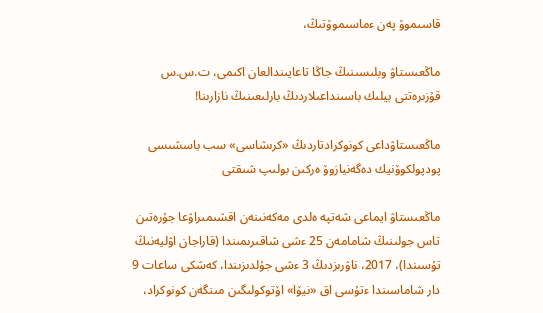قاسىموۆ پەن ءماسىموۆتىڭ،

ماڭعىستاۋ وبلىسىنىڭ جاڭا تاعايىندالعان اكىمى، ت.س.س قۇزىرەتتى بيلىك باسىنداعىلاردىڭ بارلىعىنىڭ نازارىنا!

ماڭعىستاۋداعى كونوكرادتاردىڭ «كرىشاسى» سب باسشىسى پودپولكوۆنيك دەگەنيازوۆ ەركىن بولىپ شىقتى

ماڭعىستاۋ ايماعى شەتپە ەلدى مەكەنىنەن اقشىمىراۋعا جۇرەتىن تاس جولىنىڭ شامامەن 25 ءشى شاقىرىمىندا (قاراجان اۋليەنىڭ تۇسىندا)، 2017، ناۋرىزدىڭ 3 ءشى جۇلدىزىندا، كەشكى ساعات 9 دار شاماسىندا ءتۇسى اق «نيۆا» اۆتوكولىگىن مىنگەن كونوكراد،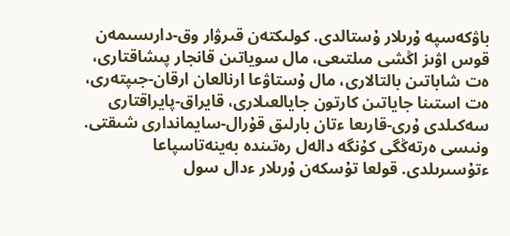باۋكەسپە ۇرىلار ۇستالدى. كولىكتەن قىرۋار وق-دارىسىمەن قوس اۋىز اڭشى مىلتىعى، مال سوياتىن قانجار پىشاقتارى، ەت شاباتىن بالتالارى، مال ۇستاۋعا ارنالعان ارقان-جىپتەرى، ەت استىنا جاياتىن كارتون جايالعىلارى، قايراق-پايراقتارى سەكىلدى ۇرى-قارىعا ءتان بارلىق قۇرال-سايماندارى شىقتى. ونىسى ەرتەڭگى كۇنگە دالەل رەتىندە بەينەتاسپاعا ءتۇسىرىلدى. قولعا تۇسكەن ۇرىلار ءدال سول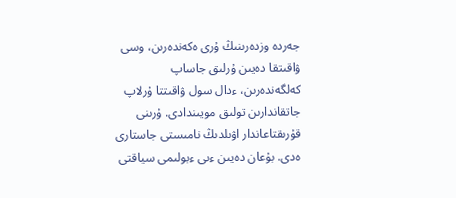جەردە وزدەرىنىڭ ۇرى ەكەندەرىن، وسى ۋاقىتقا دەيىن ۇرلىق جاساپ كەلگەندەرىن، ءدال سول ۋاقىتتا ۇرلاپ جاتقاندارىن تولىق مويىندادى. ۇرىنى قۇرىقتاعاندار اۋىلدىڭ نامىستى جاستارى ەدى. بۇعان دەيىن ءىى ءبولىمى سياقتى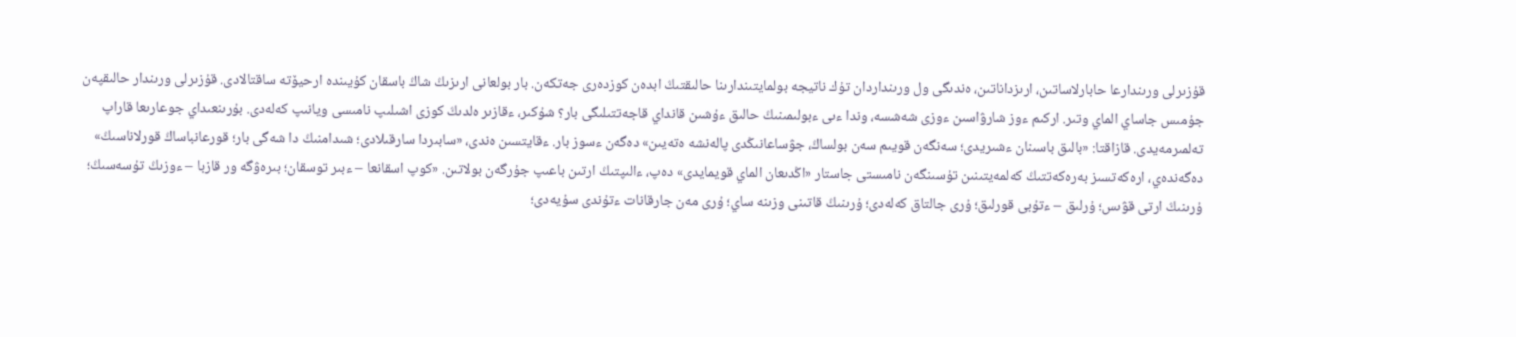قۇزىرلى ورىندارعا حابارلاساتىن، ارىزداناتىن، ەندىگى ول ورىنداردان تۇك ناتيجە بولمايتىندارىنا حالىقتىڭ ابدەن كوزدەرى جەتكەن. بار بولعانى ارىزىڭ شاڭ باسقان كۇيىندە ارحيۆتە ساقتالادى. قۇزىرلى ورىندار حالىقپەن جۇمىس جاساي الماي وتىر. اركىم ءوز شارۋاسىن ءوزى شەشسە، وندا ءىى ءبولىمىنىڭ حالىق ءۇشىن قانداي قاجەتتىلىگى بار؟ شۇكىر، ءقازىر ەلدىڭ كوزى اشىلىپ نامىسى ويانىپ كەلەدى. بۇرىنعىداي جوعارىعا قاراپ تەلمىرمەيدى. قازاقتا: «بالىق باسىنان ءشىريدى؛ سەنگەن قويىم سەن بولساڭ، جۋساعانىڭدى پالەنشە ەتەيىن» دەگەن ءسوز بار. ءقايتسىن ەندى، «سابىردا سارقىلادى؛ شىدامنىڭ دا شەگى بار؛ قورعانباساڭ قورلاناسىڭ» دەگەندەي، ارەكەتسىز بەرەكەتتىڭ كەلمەيتىنىن تۇسىنگەن نامىستى جاستار «اڭدىعان الماي قويمايدى» دەپ، ءالىپتىڭ ارتىن باعىپ جۇرگەن بولاتىن. «كوپ اسقانعا – ءبىر توسقان؛ بىرەۋگە ور قازبا – ءوزىڭ تۇسەسىڭ؛ ۇرىنىڭ ارتى قۋىس؛ ۇرلىق – ءتۇبى قورلىق؛ ۇرى جالتاق كەلەدى؛ ۇرىنىڭ قاتىنى وزىنە ساي؛ ۇرى مەن جارقانات ءتۇندى سۇيەدى؛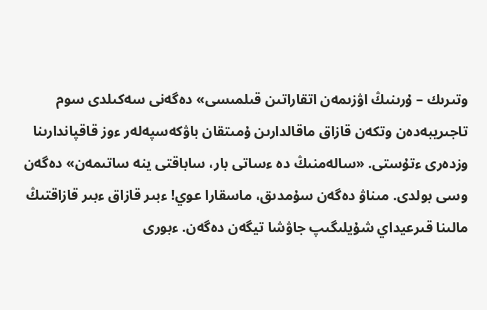وتىرىك – ۇرىنىڭ اۋزىمەن اتقاراتىن قىلمىسى» دەگەنى سەكىلدى سوم تاجىريبەدەن وتكەن قازاق ماقالدارىن ۇمىتقان باۋكەسپەلەر ءوز قاقپاندارىنا وزدەرى ءتۇستى. «سالەمنىڭ دە ءساتى بار، ساباقتى ينە ساتىمەن» دەگەن وسى بولدى. مىناۋ دەگەن سۇمدىق، ماسقارا عوي! ءبىر قازاق ءبىر قازاقتىڭ مالىنا قىرعيداي شۇيلىگىپ جاۋشا تيگەن دەگەن. ءبورى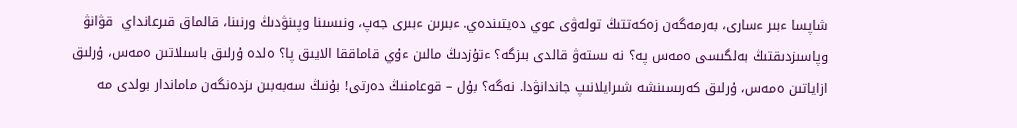شاپسا ءبىر ءسارى، بەرمەگەن زەكەتتىڭ تولەۋى عوي دەيتىندەي. ءبىرىن ءبىرى جەپ، ونىسىنا وپىنۋدىڭ ورنىنا، قالماق قىرعانداي  قۋانۋ وپاسىزدىقتىڭ بەلگىسى ەمەس پە؟ نە ىستەۋ قالدى بىزگە؟ ءتۇزدىڭ مالىن ءۇي قاماققا الايىق پا؟ ەلدە ۇرلىق باسىلاتىن ەمەس، ۇرلىق ازاياتىن ەمەس، ۇرلىق كەرىسىنشە شىرايلانىپ جاندانۋدا. نەگە؟ بۇل – قوعامنىڭ دەرتى! بۇنىڭ سەبەبىن ىزدەنگەن ماماندار بولدى مە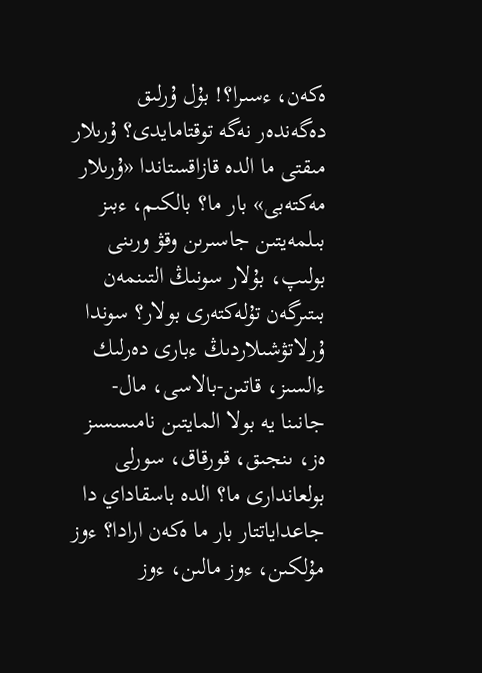ەكەن، ءسىرا؟! بۇل ۇرلىق دەگەندەر نەگە توقتامايدى؟ ۇرىلار مىقتى ما الدە قازاقستاندا «ۇرىلار مەكتەبى» بار ما؟ بالكىم، ءبىز بىلمەيتىن جاسىرىن وقۋ ورىنى بولىپ، بۇلار سونىڭ التىنمەن بىتىرگەن تۇلەكتەرى بولار؟ سوندا ۇرلاتۋشىلاردىڭ ءبارى دەرلىك ءالسىز، قاتىن-بالاسى، مال-جانىنا يە بولا المايتىن نامىسسىز ەز، ىنجىق، قورقاق، سورلى بولعاندارى ما؟ الدە باسقاداي دا جاعداياتتار بار ما ەكەن ارادا؟ ءوز مۇلكىن، ءوز مالىن، ءوز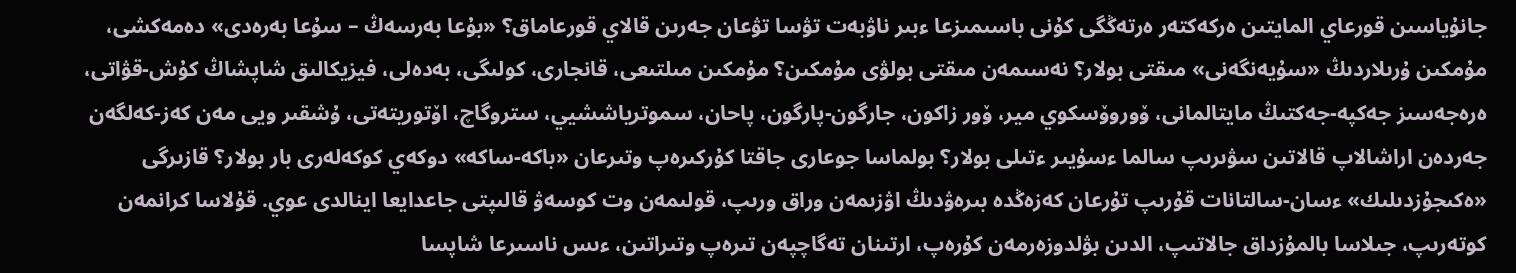جانۇياسىن قورعاي المايتىن ەركەكتەر ەرتەڭگى كۇنى باسىمىزعا ءبىر ناۋبەت تۋسا تۋعان جەرىن قالاي قورعاماق؟ «بۇعا بەرسەڭ – سۇعا بەرەدى» دەمەكشى، مۇمكىن ۇرىلاردىڭ «سۇيەنگەنى» مىقتى بولار؟ نەسىمەن مىقتى بولۋى مۇمكىن؟ مۇمكىن مىلتىعى، قانجارى، كولىگى، بەدەلى، فيزيكالىق شاپشاڭ كۇش-قۋاتى، ەرەجەسىز جەكپە-جەكتىڭ مايتالمانى، ۆوروۆسكوي مير، ۆور زاكون، جارگون-پارگون، پاحان، سموترياششيي، ستروگاچ، اۆتوريتەتى، ۇشقىر ويى مەن كەز-كەلگەن جەردەن اراشالاپ قالاتىن سۋىرىپ سالما ءسۇيىر ءتىلى بولار؟ بولماسا جوعارى جاقتا كۇركىرەپ وتىرعان «باكە-ساكە» دوكەي كوكەلەرى بار بولار؟ قازىرگى «ەكىجۇزدىلىك» ءسان-سالتانات قۇرىپ تۇرعان كەزەڭدە بىرەۋدىڭ اۋزىمەن وراق ورىپ، قولىمەن وت كوسەۋ قالىپتى جاعدايعا اينالدى عوي. قۇلاسا كرانمەن كوتەرىپ، جىلاسا بالمۇزداق جالاتىپ، الدىن بۋلدوزەرمەن كۇرەپ، ارتىنان تەگاچپەن تىرەپ وتىراتىن، ءىس ناسىرعا شاپسا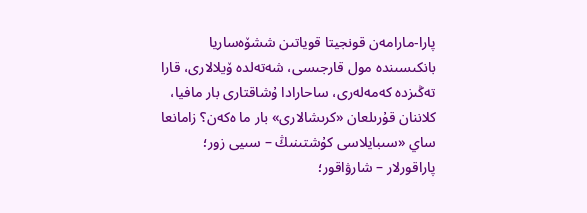پارا-مارامەن قونجيتا قوياتىن ششۆەساريا بانكىسىندە مول قارجىسى، شەتەلدە ۆيلالارى، قارا تەڭىزدە كەمەلەرى، ساحارادا ۇشاقتارى بار مافيا، كلاننان قۇرىلعان «كرىشالارى» بار ما ەكەن؟ زامانعا ساي «سىبايلاسى كۇشتىنىڭ – سىيى زور؛ پاراقورلار – شارۋاقور؛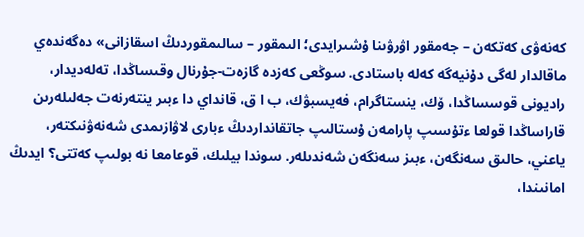كەنەۋى كەتكەن – جەمقور اۋرۋىنا ۇشىرايدى؛ الىمقور – سالىمقوردىڭ اسقازانى» دەگەندەي ماقالدار لەگى دۇنيەگە كەلە باستادى. سوڭعى كەزدە گازەت-جۇرنال وقىساڭدا، تەلەديدار، راديونى قوسساڭدا، ۆك، ينستاگرام، فەيسبۋك، ب ا ق، قانداي دا ءبىر ينتەرنەت جەلىلەرىن قاراساڭدا قولعا ءتۇسىپ پارامەن ۇستالىپ جاتقانداردىڭ ءبارى لاۋازىمدى شەنەۋنىكتەر، ياعني، حالىق سەنگەن، ءبىز سەنگەن شەندىلەر. سوندا بيلىك، قوعامعا نە بولىپ كەتتى؟ ايدىڭ امانىندا،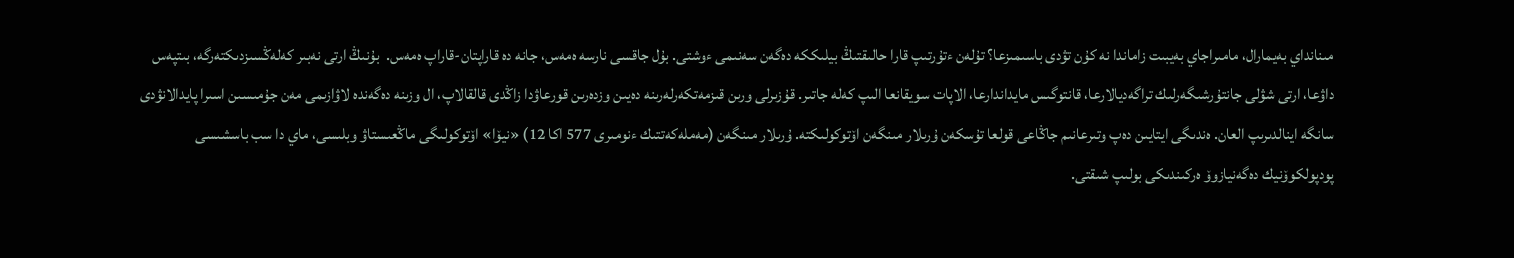مىنانداي بەيمارال، مامىراجاي بەيبىت زاماندا نە كۇن تۋدى باسىمىزعا؟ تۇلەن ءتۇرتىپ قارا حالىقتىڭ بيلىككە دەگەن سەنىمى ءوشتى. بۇل جاقسى نارسە ەمەس، جانە دە قاراپتان-قاراپ ەمەس.  بۇنىڭ ارتى نەبىر كەلەڭسىزدىكتەرگە، بىتپەس داۋعا، ارتى شۋلى جانتۇرشىگەرلىك تراگەديالارعا، قانتوگىس مايداندارعا، الاپات سويقانعا الىپ كەلە جاتىر. قۇزىرلى ورىن قىزمەتكەرلەرىنە دەيىن وزدەرىن قورعاۋدا زاڭدى قالقالاپ، ال وزىنە دەگەندە لاۋازىمى مەن جۇمىسىن اسىرا پايدالانۋدى سانگە اينالدىرىپ العان. ەندىگى ايتايىن دەپ وتىرعانىم جاڭاعى قولعا تۇسكەن ۇرىلار مىنگەن اۆتوكولىكتە. ۇرىلار مىنگەن (مەملەكەتتىك ءنومىرى 577 اكا 12) «نيۆا» اۆتوكولىگى ماڭعىستاۋ وبلىسى، ماي دا سب باسشىسى پودپولكوۆنيك دەگەنيازوۆ ەركىندىكى بولىپ شىقتى.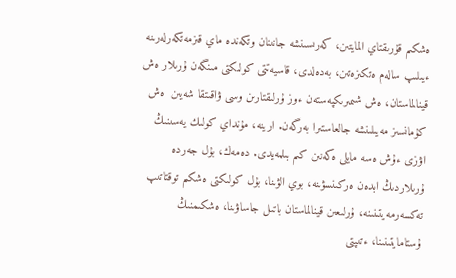ەشكىم قۇرىقتاي المايتىن، كەرىسىنشە جانىنان وتكەندە ماي قىزمەتكەرلەرىنە ءيىلىپ سالەم ەتكىزەتىن، بەدەلدى، قاسيەتتى كولىكتى مىنگەن ۇرىلار ەش قينالماستان، ەش شىمىرىكپەستەن ءوز ۇرلىقتارىن وسى ۋاقىتقا شەيىن  ەش كۇمانسىز مەيىلىنشە جالعاستىرا بەرگەن. ارينە، مۇنداي كولىك يەسىنىڭ اۋزى ءۇش ەسە مايلى ەكەنىن كىم بىلمەيدى. دەمەك، بۇل جەردە ۇرىلاردىڭ ابدەن ەركىنسۋىنە، بوي الۋىنا، بۇل كولىكتى ەشكىم توقتاتىپ تەكسەرمەيتىنىنە، ۇرلىعىن قينالماستان باتىل جاساۋىنا، ەشكىمنىڭ ۇستامايتىنىنا، ءتىپتى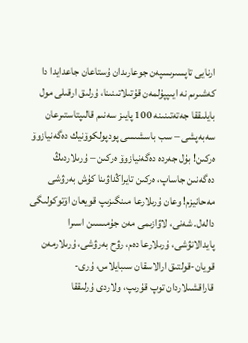ارنايى تاپسىرىسپەن جوعارىدان ۇستاعان جاعدايدا دا كەشىرىم نە ايىپپۇلمەن قۇتىلاتىنىنا، ۇرلىق ارقىلى مول بايلىققا جەتەتىنىنە 100 پايىز سەنىم قالىپتاستىرعان سەبەپشى – سب باسشىسى پودپولكوۆنيك دەگەنيازوۆ ەركىن! بۇل جەردە دەگەنيازوۆ ەركىن – ۇرىلاردىڭ دەگەنىن جاساپ، ەركىن تايراڭداۋىنا كۇش بەرۋشى مەحانيزم! وعان ۇرىلارعا مىنگىزىپ قويعان اۆتوكولىگى دالەل. شەنى، لاۋازىمى مەن جۇمىسىن اسىرا پايدالانۋشى، ۇرىلارعا دەم، رۋح بەرۋشى، ۇرىلارمەن قويان-قولتىق ارالاسقان سىبايلاس، ۇرى-قاراقشىلاردان توپ قۇرىپ، ولاردى ۇرلىققا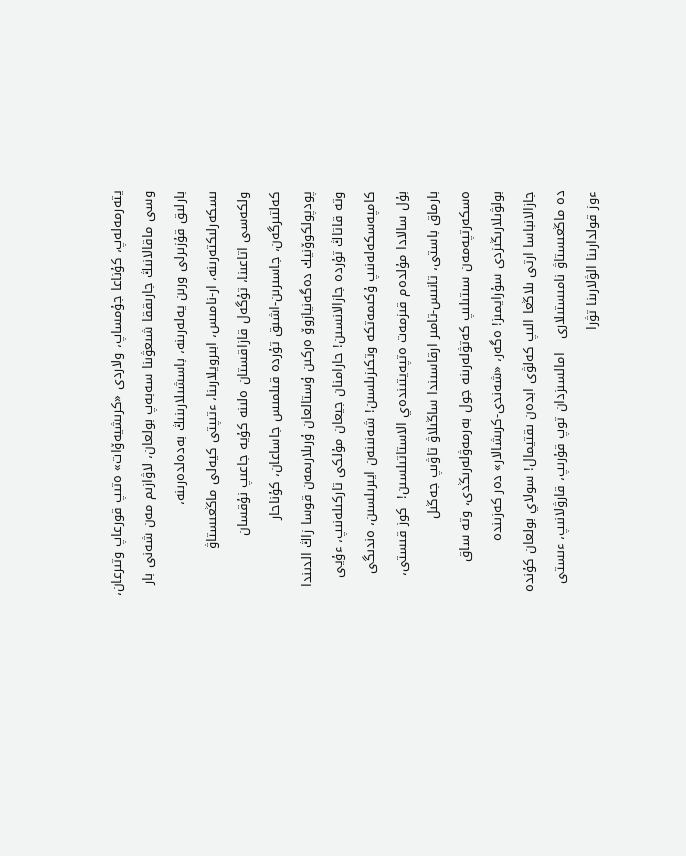يتەرمەلەپ، كۇناعا جۇمساپ، ولاردى «كرىشيەۆات» ەتىپ قورعاپ وتىرعان، وسى ماقالانىڭ جارىققا شىعۋىنا سەبەپ بولعان، لاۋازىم مەن شەنى بار بارلىق قۇزىرلى ورىن يەلەرىنە، باسشىلارىنىڭ بەدەلدەرىنە، ىسكەرلىكتەرىنە، ار-نامىس، ابىرويلارىنا، ءتىپتى كيەلى ماڭعىستاۋ ولكەسى اتاعىنا، تۇگەل قازاقستان ەلىنە كۇيە جاعىپ نۇقسان كەلتىرگەن، جاسىرىن-اشىق تۇردە قىلمىس جاساعان، كۇناحار پودپولكوۆنيك دەگەنيازوۆ ەركىن ۇستالعان ۇرىلارىمەن قوسا زاڭ الدىندا وتە قاتاڭ تۇردە جازالانسىن! حارامنان جيعان مۇلكى تاركىلەنىپ، ءۇيى كامپەسكەلەنىپ ۇكىمەتكە وتكىزىلسىن! شەنىنەن ايىرىلسىن، ەندىگى بۇل سالادا مۇلدەم قىزمەت ەتپەيتىندەي الاستاتىلسىن!  كوز قىستى، بارماق باستى، تانىس-تامىر ارقاسىندا ساڭىلاۋ تاۋىپ جەڭىل ەسكەرتپەمەن سىتىلىپ كەتۋلەرىنە جول بەرمەۋلەرىڭدى، وتە ساق بولۋىلارىڭىزدى سۇرايمىز! ەگەر، «شەندى-كرىشالار» دەر كەزىندە جازالانباسا ارتى ىلاڭعا الىپ كەلۋى ابدەن ىقتيمال! سولاي بولعان كۇندە دە ماڭعىستاۋ نامىستىلارى   امالسىزدان توپ قۇرىپ، قارۋلانىپ، ءىستى ءوز قولدارىنا الۋلارىنا تۋرا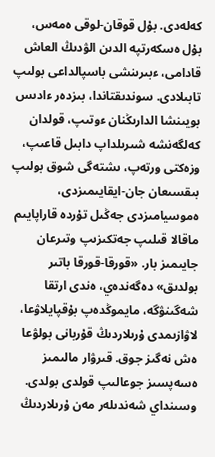كەلەدى. بۇل قوقان-لوقى ەمەس، بۇل ەسكەرتپە الدىن الۋدىڭ العاش قادامى، ءبىرىنشى باسپالداعى بولىپ تابىلادى. سوندىقتاندا، بىزدەر ءادىس بويىنشا الدارىڭنان ءوتىپ، قولدان كەلگەنشە شىرىلداپ دابىل قاعىپ، وزەكتى ورتەپ، ىشتەگى شوق بولىپ بىقسىعان جان-ايقايىمىزدى، ەموسيامىزدى جەڭىل تۇردە قاراپايىم ماقالا قىلىپ جەتكىزىپ وتىرعان جايىمىز بار. «قورقا-قورقا باتىر بولدىق» دەگەندەي، ەندى ارتقا شەگىنۋگە، مايموڭدەپ بۇقپايلاۋعا، لاۋازىمدى ۇرىلاردىڭ قۇربانى بولۋعا ەش نەگىز جوق. قىرۋار مالىمىز ەسەپسىز جوعالىپ قولدى بولدى. وسىنداي شەندىلەر مەن ۇرىلاردىڭ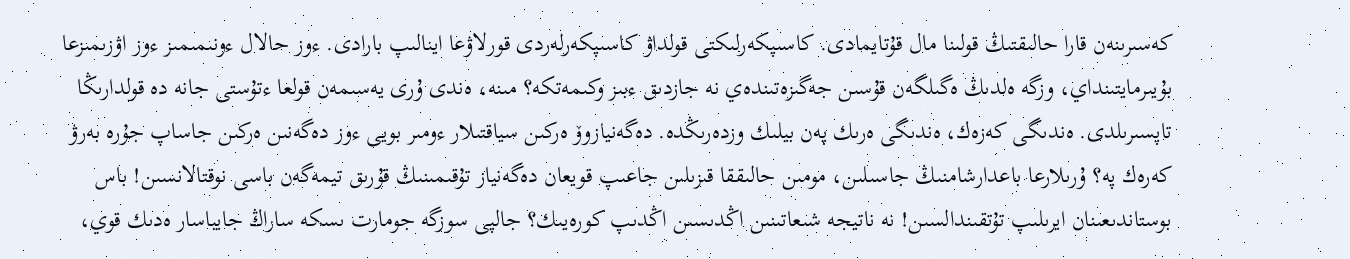كەسىرىنەن قارا حالىقتىڭ قولىنا مال قۇتايمادى. كاسىپكەرلىكتى قولداۋ كاسىپكەرلەردى قورلاۋعا اينالىپ بارادى. ءوز حالال ءونىمىمىز ءوز اۋزىمىزعا بۇيىرمايتىنداي، وزگە ەلدىڭ ەگىلگەن قۇسىن جەگىزەتىندەي نە جازدىق ءبىز وكىمەتكە؟ مىنە، ەندى ۇرى يەسىمەن قولعا ءتۇستى جانە دە قولدارىڭا تاپسىرىلدى. ەندىگى كەزەك، ەندىگى ەرىك پەن بيلىك وزدەرىڭدە. دەگەنيازوۆ ەركىن سياقتىلار ءومىر بويى ءوز دەگەنىن ەركىن جاساپ جۇرە بەرۋ كەرەك پە؟ ۇرىلارعا باعدارشامنىڭ جاسىلىن، مومىن حالىققا قىزىلىن جاعىپ قويعان دەگەنياز تۇقىمىنىڭ قۇرىق تيمەگەن باسى نوقتالانسىن! باس بوستاندىعىنان ايرىلىپ تۇتقىندالسىن! نە ناتيجە شىعاتىنىن اڭدىسىن اڭدىپ كورەيىك؟ جالپى سوزگە جومارت ىسكە ساراڭ جايباسار ەدىك قوي،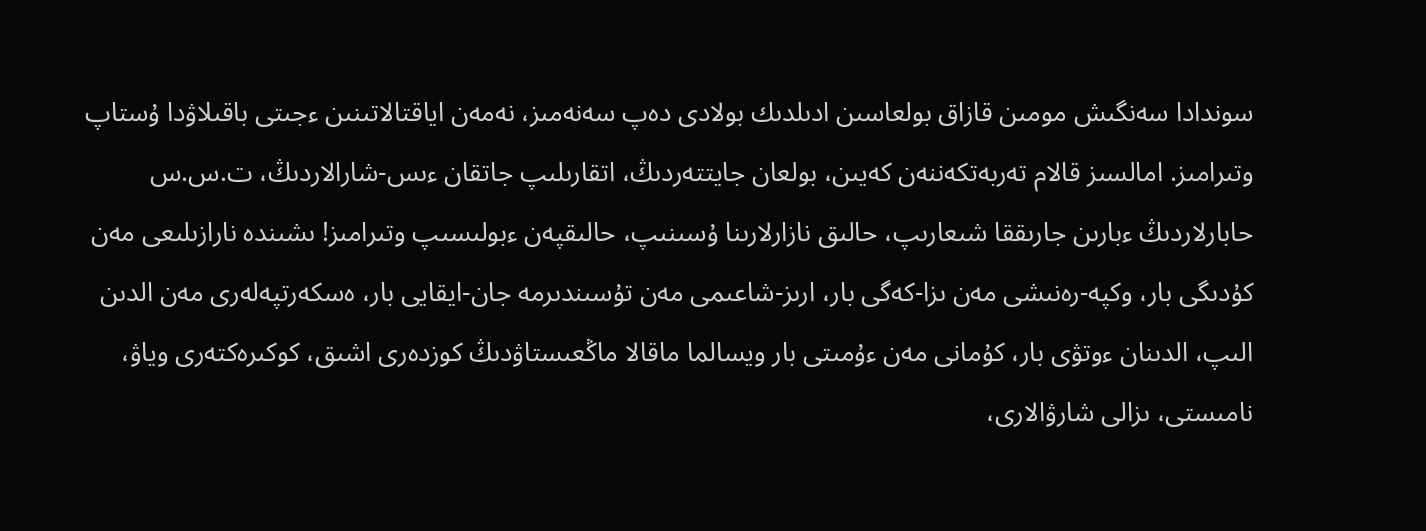سوندادا سەنگىش مومىن قازاق بولعاسىن ادىلدىك بولادى دەپ سەنەمىز، نەمەن اياقتالاتىنىن ءجىتى باقىلاۋدا ۇستاپ وتىرامىز. امالسىز قالام تەربەتكەننەن كەيىن، بولعان جايتتەردىڭ، اتقارىلىپ جاتقان ءىس-شارالاردىڭ، ت.س.س حابارلاردىڭ ءبارىن جارىققا شىعارىپ، حالىق نازارلارىنا ۇسىنىپ، حالىقپەن ءبولىسىپ وتىرامىز! ىشىندە نارازىلىعى مەن كۇدىگى بار، وكپە-رەنىشى مەن ىزا-كەگى بار، ارىز-شاعىمى مەن تۇسىندىرمە جان-ايقايى بار، ەسكەرتپەلەرى مەن الدىن الىپ، الدىنان ءوتۋى بار، كۇمانى مەن ءۇمىتى بار ويسالما ماقالا ماڭعىستاۋدىڭ كوزدەرى اشىق، كوكىرەكتەرى وياۋ، نامىستى، ىزالى شارۋالارى،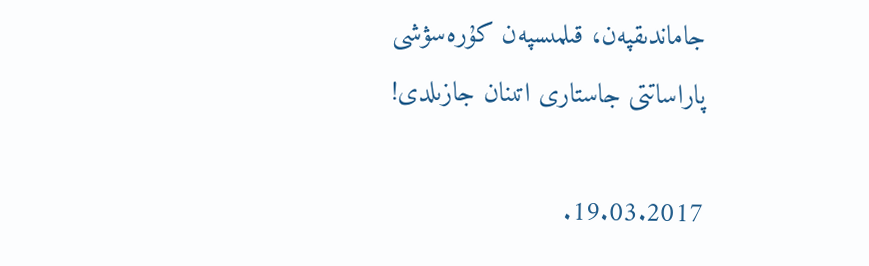جاماندىقپەن، قىلمىسپەن كۇرەسۋشى پاراساتتى جاستارى اتىنان جازىلدى!

19.03.2017.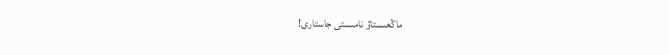ماڭعىستاۋ نامىستى جاستارى!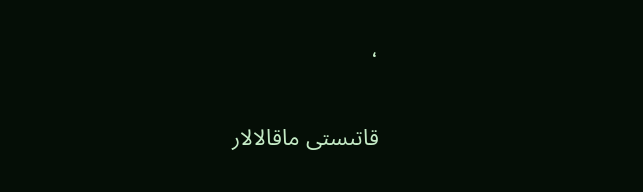،

قاتىستى ماقالالار